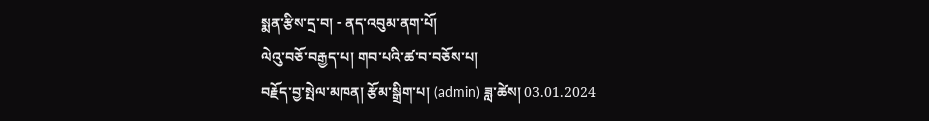སྨན་རྩིས་དྲ་བ། - ནད་འབུམ་ནག་པོ།
ལེའུ་བཅོ་བརྒྱད་པ། གབ་པའི་ཚ་བ་བཅོས་པ།
བརྗོད་བྱ་སྤེལ་མཁན། རྩོམ་སྒྲིག་པ། (admin) ཟླ་ཚེས། 03.01.2024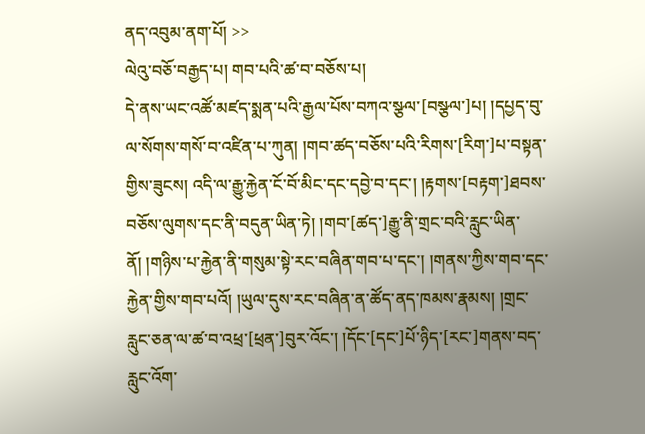ནད་འབུམ་ནག་པོ། >>
ལེའུ་བཅོ་བརྒྱད་པ། གབ་པའི་ཚ་བ་བཅོས་པ།
དེ་ནས་ཡང་འཚོ་མཛད་སྨན་པའི་རྒྱལ་པོས་བཀའ་སྩལ་[བསྩལ་]པ། །དཔྱད་བུ་ལ་སོགས་གསོ་བ་འཛིན་པ་ཀུན། །གབ་ཚད་བཅོས་པའི་རིགས་[རིག་]པ་བསྟན་གྱིས་ཟུངས། འདི་ལ་རྒྱུ་རྐྱེན་ངོ་བོ་མིང་དང་དབྱེ་བ་དང་། །རྟགས་[བརྟག་]ཐབས་བཅོས་ལུགས་དང་ནི་བདུན་ཡིན་ཏེ། །གབ་[ཚད་]རྒྱུ་ནི་གྲང་བའི་རླུང་ཡིན་ནོ། །གཉིས་པ་རྐྱེན་ནི་གསུམ་སྟེ་རང་བཞིན་གབ་པ་དང་། །གནས་ཀྱིས་གབ་དང་རྐྱེན་གྱིས་གབ་པའོ། །ཡུལ་དུས་རང་བཞིན་ན་ཚོད་ནད་ཁམས་རྣམས། །གྲང་རླུང་ཅན་ལ་ཚ་བ་འཕྲ་[ཕྲན་]བུར་འོང་། །དོང་[དང་]པོ་ཉིད་[རང་]གནས་བད་རླུང་འོག་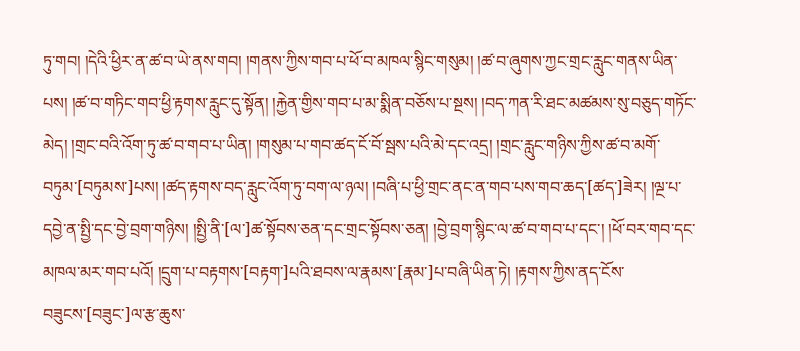ཏུ་གབ། །དེའི་ཕྱིར་ན་ཚ་བ་ཡེ་ནས་གབ། །གནས་ཀྱིས་གབ་པ་ཕོ་བ་མཁལ་སྙིང་གསུམ། །ཚ་བ་ཞུགས་ཀྱང་གྲང་རླུང་གནས་ཡིན་པས། །ཚ་བ་གཏིང་གབ་ཕྱི་རྟགས་རླུང་དུ་སྟོན། །རྐྱེན་གྱིས་གབ་པ་མ་སྨིན་བཅོས་པ་སྔས། །བད་ཀན་རི་ཐང་མཚམས་སུ་བཅུད་གཏོང་མེད། །གྲང་བའི་འོག་ཏུ་ཚ་བ་གབ་པ་ཡིན། །གསུམ་པ་གབ་ཚད་ངོ་བོ་སྦས་པའི་མེ་དང་འདྲ། །གྲང་རླུང་གཉིས་ཀྱིས་ཚ་བ་མགོ་བཏུམ་[བཏུམས་]པས། །ཚད་རྟགས་བད་རླུང་འོག་ཏུ་བག་ལ་ཉལ། །བཞི་པ་ཕྱི་གྲང་ནང་ན་གབ་པས་གབ་ཆད་[ཚད་]ཟེར། །ལྔ་པ་དབྱེ་ན་སྤྱི་དང་བྱེ་བྲག་གཉིས། །སྤྱི་ནི་[ལ་]ཚ་སྟོབས་ཅན་དང་གྲང་སྟོབས་ཅན། །བྱེ་བྲག་སྙིང་ལ་ཚ་བ་གབ་པ་དང་། །ཕོ་བར་གབ་དང་མཁལ་མར་གབ་པའོ། །དྲུག་པ་བརྟགས་[བརྟག་]པའི་ཐབས་ལ་རྣམས་[རྣམ་]པ་བཞི་ཡིན་ཏེ། །རྟགས་ཀྱིས་ནད་ངོས་བཟུངས་[བཟུང་]ལ་རྩ་ཆུས་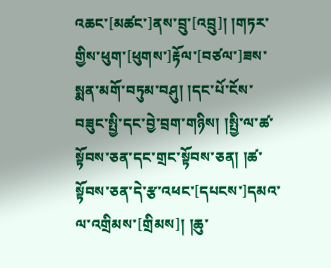འཆང་[མཚང་]ནས་བྲུ་[འབྲུ]། །གཏར་གྱིས་ཕུག་[ཕུགས་]རྟོལ་[བཙལ་]ཟས་སྨན་མགོ་བཏུམ་བཤུ། །དང་པོ་ངོས་བཟུང་སྤྱི་དང་བྱེ་བྲག་གཉིས། །སྤྱི་ལ་ཚ་སྟོབས་ཅན་དང་གྲང་སྟོབས་ཅན། །ཚ་སྟོབས་ཅན་དེ་རྩ་འཕང་[དཔངས་]དམའ་ལ་འགྲིམས་[གྲིམས]། །ཆུ་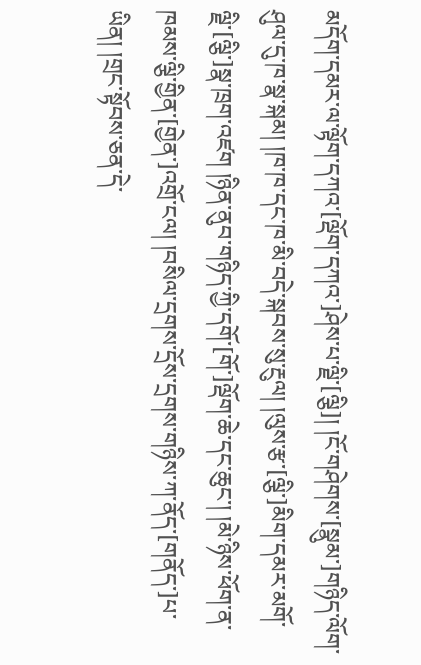མདོག་དམར་ལ་ལྟོག་དཀའ་[ལྡོག་དཀའ་]ཤེས་པ་ལྗི་[ལྕི]། །ངོ་གཤེགས་[སྣུམ་]གཉིད་ལོག་ཤུལ་དུ་ཁ་སྣ་སྐམ། །ཁ་ཁ་དང་ཁ་མི་བདེ་སྐབས་སུ་རྔུལ། །ལུས་རྩ་[ལྕི་]མིག་དམར་མགོ་ལྗི་[ལྕི་]སྣ་ཁྲག་འཛག །ཉིན་ནུབ་གཉིད་ཀྱི་དགོ་[གོ་]ལྡོག་ཆེ་དང་ཆུང་། །མེ་ཉིས་ཕོག་ན་ཁམས་ལྕི་གྱིན་[གྱེན་]འགྲོ་ངལ། །བསིལ་དྲགས་དྲོས་དྲགས་གཉིས་ཀ་ནོད་[གནོད་]པ་ཡིན། །གྲང་སྟོབས་ཅན་དེ་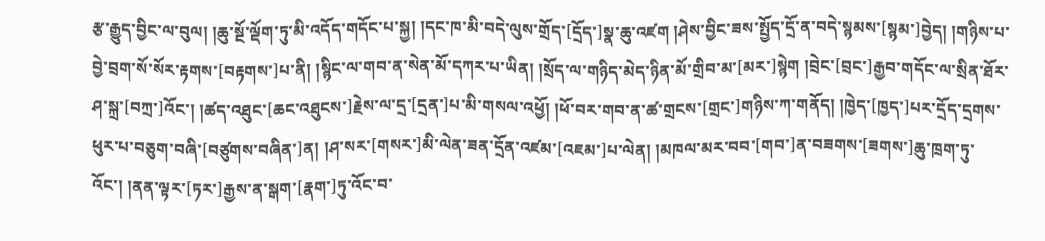རྩ་རྒྱུད་བྱིང་ལ་བུལ། །ཆུ་སྔོ་ལྡོག་ཏུ་མི་འདོད་གདོང་པ་སྐྱ། །དང་ཁ་མི་བདེ་ལུས་གྲོད་[དྲོད་]སྣ་ཆུ་འཛག །ཤེས་བྱིང་ཟས་སྤྱོད་དྲོ་ན་བདེ་སྙམས་[སྙམ་]བྱེད། །གཉིས་པ་བྱེ་བྲག་སོ་སོར་རྟགས་[བརྟགས་]པ་ནི། །སྙིང་ལ་གབ་ན་སེན་མོ་དཀར་པ་ཡིན། །སྲོད་ལ་གཉིད་མེད་ཉིན་མོ་གྲིབ་མ་[མར་]སྙེག །བྲེང་[བྲང་]རྒྱབ་གདོང་ལ་སྲིན་ཐོར་ཤ་སྐྲ་[བཀྲ་]འོང་། །ཚད་འཐུང་[ཆང་འཐུངས་]རྗེས་ལ་དྲ་[དྲན་]པ་མི་གསལ་འཕྱོ། །ཕོ་བར་གབ་ན་ཚ་གྲངས་[གྲང་]གཉིས་ཀ་གནོད། །ཁྱེད་[ཁྱད་]པར་དྲོད་དྲགས་ཕུར་པ་བཅུག་བཞི་[བཙུགས་བཞིན་]ན། །ཤ་སར་[གསར་]མི་ལེན་ཟན་དྲོན་འཛམ་[འཇམ་]པ་ལེན། །མཁལ་མར་བབ་[གབ་]ན་བཟགས་[ཟགས་]ཆུ་ཁྲག་ཏུ་འོང་། །ནན་ལྟར་[ཏར་]རྒྱས་ན་སྒག་[རྣག་]ཏུ་འོང་བ་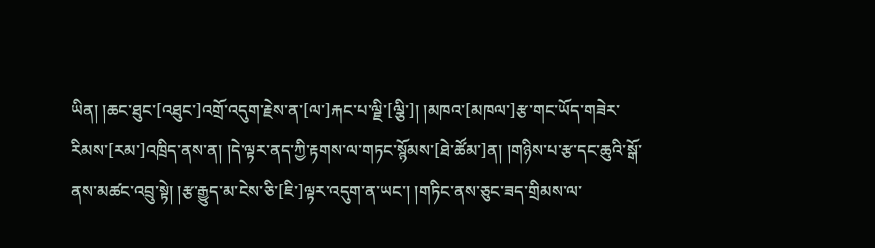ཡིན། །ཆང་ཐུང་[འཐུང་]འགྲོ་འདུག་རྗེས་ན་[ལ་]རྐང་པ་ལྗི་[ལྕི་]། །མཁའ་[མཁལ་]རྩ་གང་ཡོད་གཟེར་རིམས་[རམ་]འཁྲིད་ནས་ན། །དེ་ལྟར་ནད་ཀྱི་རྟགས་ལ་གཏང་སྙོམས་[ཐེ་ཚོམ་]ན། །གཉིས་པ་རྩ་དང་ཆུའི་སྒོ་ནས་མཚང་འབྲུ་སྟེ། །རྩ་རྒྱུད་མ་ངེས་ཅི་[ཇི་]ལྟར་འདུག་ན་ཡང་། །གཏིང་ནས་ཅུང་ཟད་གྲིམས་ལ་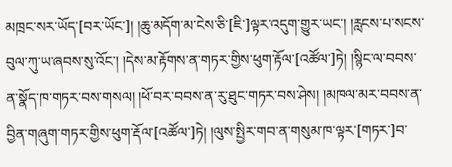མཁྲང་སར་ཡོད་[བར་ཡོང་]། །ཆུ་མདོག་མ་ངེས་ཅི་[ཇི་]ལྟར་འདུག་གྱུར་ཡང་། །རླངས་པ་སངས་བུལ་ཀུ་ཡ་ཞབས་སུ་འོང་། །དེས་མ་རྟོགས་ན་གཏར་གྱིས་ཕུག་རྟོལ་[འཚོལ་]ཏེ། །སྙིང་ལ་བབས་ན་སྣོད་ཁ་གཏར་བས་གསལ། །ཕོ་བར་བབས་ན་རུ་ཐུང་གཏར་བས་ཤེས། །མཁལ་མར་བབས་ན་བྱིན་གཞུག་གཏར་གྱིས་ཕུག་རྡོལ་[འཚོལ་]ཏེ། །ལུས་སྤྱིར་གབ་ན་གསུམ་ཁ་ལྟར་[གཏར་]བ་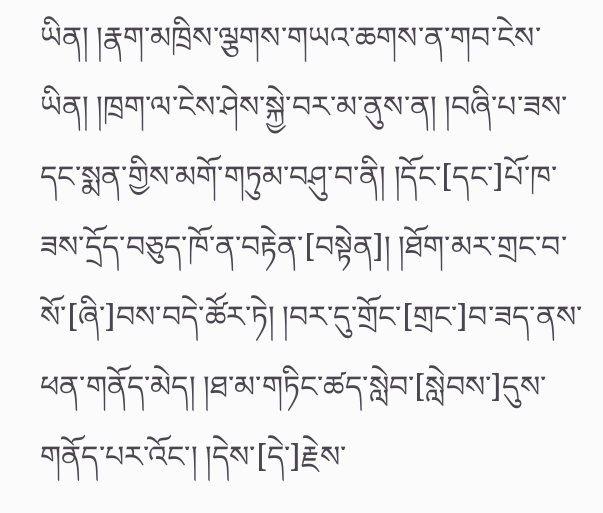ཡིན། །རྣག་མཁྲིས་ལྕགས་གཡའ་ཆགས་ན་གབ་ངེས་ཡིན། །ཁྲག་ལ་ངེས་ཤེས་སྐྱེ་བར་མ་ནུས་ན། །བཞི་པ་ཟས་དང་སྨན་གྱིས་མགོ་གཏུམ་བཤུ་བ་ནི། །དོང་[དང་]པོ་ཁ་ཟས་དྲོད་བཅུད་ཁོ་ན་བརྟེན་[བསྟེན]། །ཐོག་མར་གྲང་བ་སོ་[ཞི་]བས་བདེ་ཚོར་ཏེ། །བར་དུ་གྲོང་[གྲང་]བ་ཟད་ནས་ཕན་གནོད་མེད། །ཐ་མ་གཏིང་ཚད་སླེབ་[སླེབས་]དུས་གནོད་པར་འོང་། །དེས་[དེ་]རྗེས་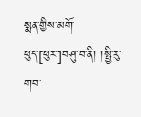སྨན་གྱིས་མགོ་ཕུད་[ཕུར་]བཤུ་བ་ནི། །སྤྱི་རུ་གབ་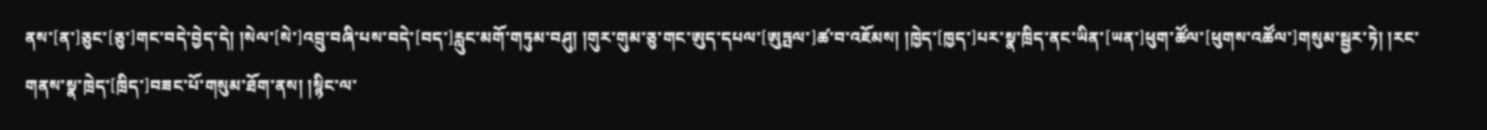ནས་[ན་]ཅུང་[ཅུ་]གང་བདེ་བྱེད་དེ། །སེལ་[སེ་]འབྲུ་བཞི་པས་བདེ་[བད་]རླུང་མགོ་གཏུམ་བཤུ། །གུར་གུམ་ཅུ་གང་ཨུད་དཔལ་[ཨུཏྤལ་]ཚ་བ་འཇོམས། །ཁྱེད་[ཁྱད་]པར་སྣ་ཁྲིད་ནང་ཡིན་[ཡན་]ཕུག་ཚོལ་[ཕུགས་འཚོལ་]གསུམ་སྦྱར་ཏེ། །རང་གནས་སྣ་ཁྲེད་[ཁྲིད་]བཟང་པོ་གསུམ་ཐོག་ནས། །སྙིང་ལ་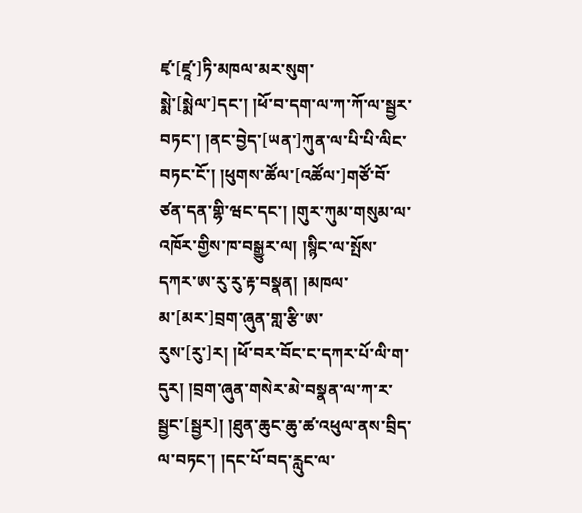ཛྭ་[ཛཱ་]ཏི་མཁལ་མར་སུག་སྨེ་[སྨེལ་]དང་། །ཕོ་བ་དག་ལ་ཀ་ཀོ་ལ་སྦྱར་བཏང་། །ནང་བྱེད་[ཡན་]ཀུན་ལ་པི་པི་ལིང་བཏང་ངོ་། །ཕུགས་ཚོལ་[འཚོལ་]གཙོ་བོ་ཙན་དན་གྷི་ཝང་དང་། །གུར་ཀུམ་གསུམ་ལ་འཁོར་གྱིས་ཁ་བསྒྱུར་ལ། །སྙིང་ལ་སྤོས་དཀར་ཨ་རུ་རུ་རྟ་བསྣན། །མཁལ་མ་[མར་]བྲག་ཞུན་གླ་རྩི་ཨ་རུས་[རུ་]ར། །ཕོ་བར་བོང་ང་དཀར་པོ་ལི་ག་དུར། །བྲག་ཞུན་གསེར་མེ་བསྣན་ལ་ཀ་ར་སྦྱང་[སྦྱར]། །ཐུན་ཆུང་ཆུ་ཚ་འཕུལ་ནས་བྲིད་ལ་བཏང་། །དང་པོ་བད་རླུང་ལ་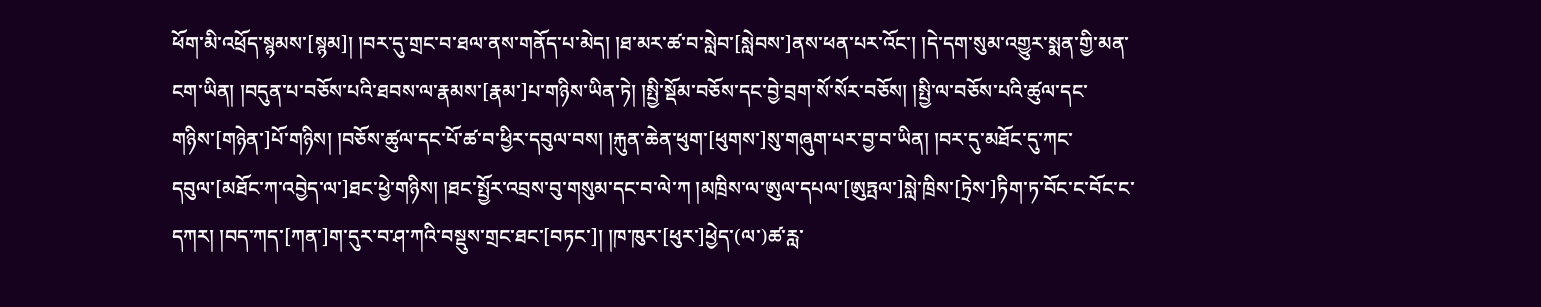ཕོག་མི་འཕྲོད་སྙམས་[སྙམ]། །བར་དུ་གྲང་བ་ཐལ་ནས་གནོད་པ་མེད། །ཐ་མར་ཚ་བ་སླེབ་[སླེབས་]ནས་ཕན་པར་འོང་། །དེ་དག་སུམ་འགྱུར་སྨན་གྱི་མན་ངག་ཡིན། །བདུན་པ་བཅོས་པའི་ཐབས་ལ་རྣམས་[རྣམ་]པ་གཉིས་ཡིན་ཏེ། །སྤྱི་སྡོམ་བཅོས་དང་བྱེ་བྲག་སོ་སོར་བཅོས། །སྤྱི་ལ་བཅོས་པའི་ཚུལ་དང་གཉིས་[གཉེན་]པོ་གཉིས། །བཅོས་ཚུལ་དང་པོ་ཚ་བ་ཕྱིར་དབུལ་བས། །རྐུན་ཆེན་ཕུག་[ཕུགས་]སུ་གཞུག་པར་བྱ་བ་ཡིན། །བར་དུ་མཐོང་དུ་ཀང་དབུལ་[མཐོང་ཀ་འབྱེད་ལ་]ཐང་ཕྱེ་གཉིས། །ཐང་སྤྱོར་འབྲས་བུ་གསུམ་དང་བ་ལེ་ཀ །མཁྲིས་ལ་ཨུལ་དཔལ་[ཨུཏྤལ་]སླེ་ཁྲིས་[ཏྲེས་]ཏིག་ཏ་བོང་ང་བོང་ང་དཀར། །བད་ཀད་[ཀན་]ག་དུར་བ་ཤ་ཀའི་བསྡུས་གྲང་ཐང་[བཏང་]། །ཁ་ཁུར་[ཕུར་]ཕྱེད་(ལ་)ཚ་རླ་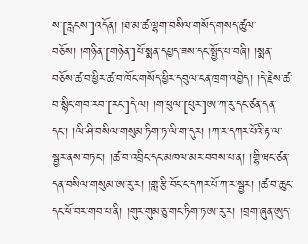ས་[རླངས་]འདོན། །ཐ་མ་ཚ་ལྷག་བསིལ་གསོད་གསད་ཚུལ་བཅོས། །གཉིན་[གཉེན་]པོ་སྨན་དཔྱད་ཟས་དང་སྤྱོད་པ་བཞི། །སྨན་བཅོས་ཚ་བ་ཕྱིར་ཚ་བ་ཁོང་གསོད་ཕྱིར་དབུལ་ངན་ཁྲག་འབྱེད། །དེ་རྗེས་ཚ་བ་སྙིང་གབ་རབ་[རང་]དེ་ལ། །ག་ཕུལ་[པུར་]ཨ་ཀ་རུ་དང་ཙན་དན་དང་། །ལི་ཤི་བསིལ་གསུམ་ཏིག་ཏ་ལི་ག་དུར། །ཀ་ར་དཀར་པོའི་རྟ་ལ་སྦྱར་ནས་བཏང་། །ཚ་བ་འབྲིང་དང་མཁལ་མར་བབས་པ་ན། །གྷི་ཝང་ཙན་དན་བསིལ་གསུམ་ཨ་རུ་ར། །གླ་རྩི་བོང་ང་དཀར་པོ་ཀ་ར་སྦྱར། །ཚ་བ་ཆུང་དང་ཕོ་བར་གབ་པ་ནི། །གུར་གུམ་ཅུ་གང་ཏིག་ཏ་ཨ་རུ་ར། །བྲག་ཞུན་ཨུད་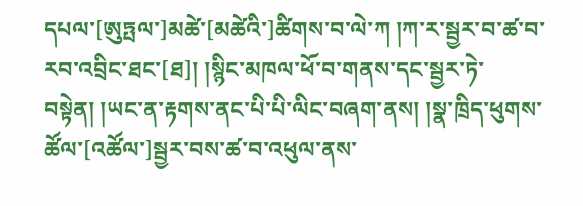དཔལ་[ཨུཏྤལ་]མཚེ་[མཚེའི་]ཚིགས་བ་ལེ་ཀ །ཀ་ར་སྦྱར་བ་ཚ་བ་རབ་འབྲིང་ཐང་[ཐ]། །སྙིང་མཁལ་ཕོ་བ་གནས་དང་སྦྱར་ཏེ་བསྟེན། །ཡང་ན་རྟགས་ནང་པི་པི་ལིང་བཞག་ནས། །སྣ་ཁྲིད་ཕུགས་ཚོལ་[འཚོལ་]སྦྱར་བས་ཚ་བ་འཕུལ་ནས་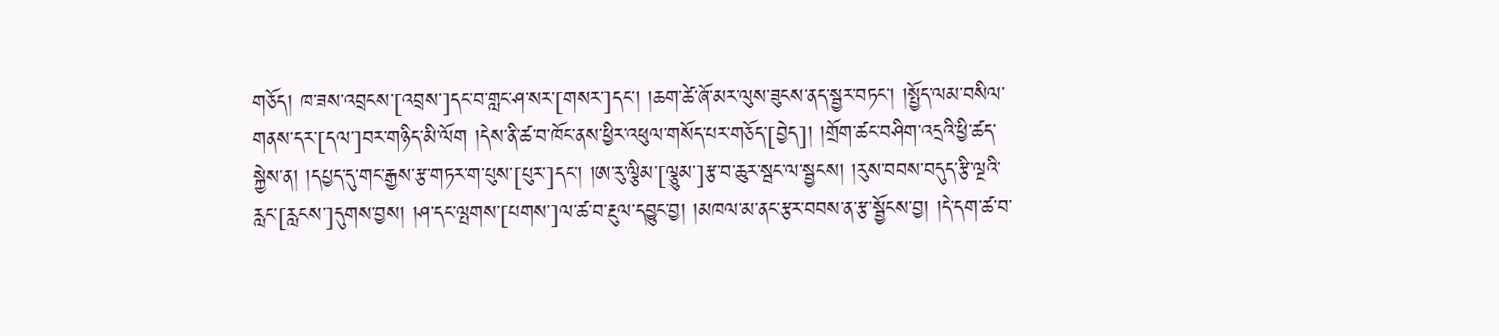གཅོད། ཁ་ཟས་འབྲངས་[འབྲས་]དང་བ་གླང་ཤ་སར་[གསར་]དང་། །ཆག་ཚེ་ཞོ་མར་ལུས་ཟུངས་ནད་སྦྱར་བཏང་། །སྤྱོད་ལམ་བསིལ་གནས་དར་[དལ་]བར་གཉིད་མི་ལོག །དེས་ནི་ཚ་བ་ཁོང་ནས་ཕྱིར་འཕུལ་གསོད་པར་གཅོད་[བྱེད]། །གྲོག་ཚང་བཤིག་འདྲའི་ཕྱི་ཚད་སྐྱེས་ན། །དཔྱད་དུ་གང་རྒྱས་རྩ་གཏར་ག་པུས་[པུར་]དང་། །ཨ་རུ་ལྕིམ་[ལྕུམ་]རྩ་བ་ཆུར་སྦང་ལ་སྦྱངས། །རུས་བབས་བདུད་རྩི་ལྔའི་རླང་[རླངས་]དུགས་བྱས། །ཤ་དང་ལྤགས་[པགས་]ལ་ཚ་བ་རྔུལ་དབྱུང་བྱ། །མཁལ་མ་ནང་རྩར་བབས་ན་རྩ་སྦྱོངས་བྱ། །དེ་དག་ཚ་བ་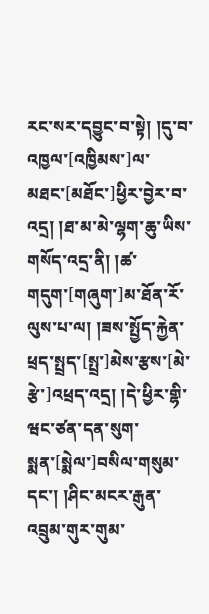རང་སར་དབྱུང་བ་སྟེ། །དུ་བ་འཁྱལ་[འཁྱིམས་]ལ་མཐང་[མཐོང་]ཕྱིར་བྱེར་བ་འདྲ། །ཐ་མ་མེ་ལྷག་ཆུ་ཡིས་གསོད་འདྲ་ནི། །ཚ་གདུག་[གཞུག་]མ་ཐོན་རོ་ལུས་པ་ལ། །ཟས་སྤྱོད་རྐྱེན་ཕྲད་སྤྲད་[སྤྲ་]མེས་རྩས་[མེ་རྩེ་]འཕྲད་འདྲ། །དེ་ཕྱིར་གྷི་ཝང་ཙན་དན་སུག་སྨན་[སྨེལ་]བསིལ་གསུམ་དང་། །ཤིང་མངར་རྒུན་འབྲུམ་གུར་གུམ་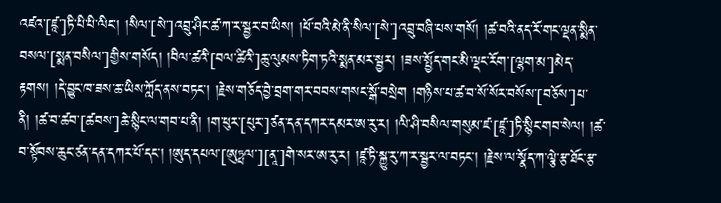འཛའ་[ཛཱ་]ཏི་པི་པི་ལིང་། །སིལ་[སེ་]འབྲུ་ཤིང་ཚ་ཀ་ར་སྦྱར་བ་ཡིས། །ཕོ་བའི་མེ་ནི་སིལ་[སེ་]འབྲུ་བཞི་པས་གསོ། །ཚ་བའི་ནད་རོ་གང་ལྡན་སྨིན་བསལ་[སྨན་བསིལ་]གྱིས་གསོད། །བིལ་ཚའི་[བལ་ཚིའི་]ཆུ་ལུམས་ཏིག་ཏའི་སྨན་མར་སྦྱར། །ཟས་སྤྱོད་གང་མི་ལྡང་རོག་[ལྷག་མ་]མེད་རྟགས། །དེ་བྱུང་ཁ་ཟས་ཆ་ཡིས་ཀློད་ནས་བཏང་། །རྗེས་གཅོད་བྱེ་བྲག་གར་བབས་གསང་སྒོ་བསྲེག །གཉིས་པ་ཚ་བ་སོ་སོར་བསོས་[བཅོས་]པ་ནི། །ཚ་བ་ཚབ་[ཚབས་]ཆེ་སྙིང་ལ་གབ་པ་ནི། །ག་ཕུར་[པུར་]ཙན་དན་དཀར་དམར་ཨ་རུ་ར། །ལི་ཤི་བསིལ་གསུམ་ཛ་[ཛཱ་]ཏི་སྙིང་གབ་སེལ། །ཚ་བ་སྟོབས་ཆུང་ཙན་དན་དཀར་པོ་དང་། །ཨུད་དཔལ་[ཨུཏྤལ་][ནཱ་]གེ་སར་ཨ་རུ་ར། །ཛཱ་ཏི་སྐྱུ་རུ་ཀ་ར་སྦྱར་ལ་བཏང་། །རྗེས་ལ་སྣོད་ཀ་ལྕེ་རྩ་ཐོང་རྩ་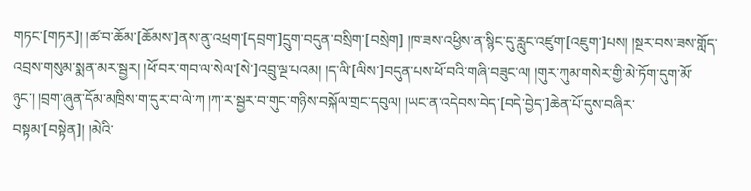གཏང་[གཏར]། །ཚ་བ་ཆོམ་[ཆོམས་]ནས་ནུ་འཕྲག་[དབྲག་]དྲུག་བདུན་བསྲིག་[བསྲེག] །ཁ་ཟས་འཕྱིས་ན་སྙིང་དུ་རླུང་འཛུག་[འཇུག་]པས། །སྔར་བས་ཟས་གློད་འབྲས་གསུམ་སྨན་མར་སྦྱར། །ཕོ་བར་གབ་ལ་སེལ་[སེ་]འབྲུ་ལྔ་པའམ། །ད་ལི་[ལིས་]བདུན་པས་ཕོ་བའི་གཞི་བཟུང་ལ། །གུར་ཀུམ་གསེར་གྱི་མེ་ཏོག་དུག་མོ་ཉུང་། །བྲག་ཞུན་དོམ་མཁྲིས་ག་དུར་བ་ལེ་ཀ །ཀ་ར་སྦྱར་བ་གུང་གཉིས་བསྐོལ་གྲང་དབུལ། །ཡང་ན་འདེབས་བེད་[བདེ་བྱེད་]ཆེན་པོ་དུས་བཞིར་བསྟམ་[བསྟེན]། །མེའི་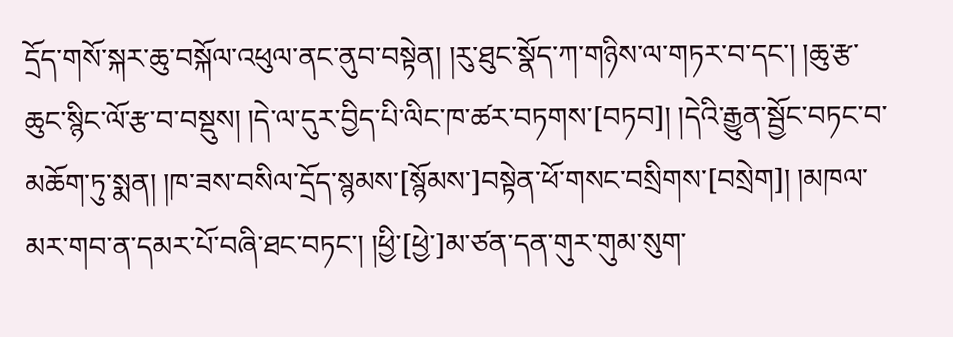དྲོད་གསོ་སྐར་ཆུ་བསྐོལ་འཕུལ་ནང་ནུབ་བསྟེན། །རུ་ཐུང་སྣོད་ཀ་གཉིས་ལ་གཏར་བ་དང་། །ཆུ་རྩ་ཆུང་སྙིང་ལོ་རྩ་བ་བསྡུས། །དེ་ལ་དུར་བྱིད་པི་ལིང་ཁ་ཚར་བཏགས་[བཏབ]། །དེའི་རྒྱུན་སྦྱོང་བཏང་བ་མཆོག་ཏུ་སྨན། །ཁ་ཟས་བསིལ་དྲོད་སྙམས་[སྙོམས་]བསྟེན་ཕོ་གསང་བསྲིགས་[བསྲེག]། །མཁལ་མར་གབ་ན་དམར་པོ་བཞི་ཐང་བཏང་། །ཕྱི་[ཕྱེ་]མ་ཙན་དན་གུར་གུམ་སུག་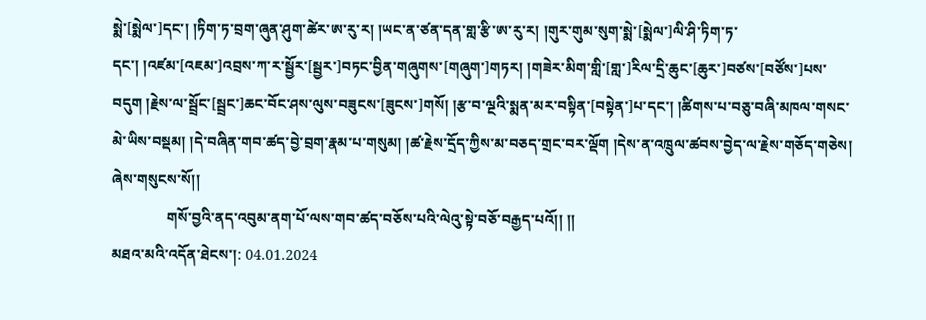སྨེ་[སྨེལ་]དང་། །ཏིག་ཏ་བྲག་ཞུན་ཤུག་ཚེར་ཨ་རུ་ར། །ཡང་ན་ཙན་དན་གླ་རྩི་ཨ་རུ་ར། །གུར་གུམ་སུག་སྨེ་[སྨེལ་]ལི་ཤི་ཏིག་ཏ་དང་། །འཛམ་[འཇམ་]འབྲས་ཀ་ར་སྦྱོར་[སྦྱར་]བཏང་བྱིན་གཞུགས་[གཞུག་]གཏར། །གཟེར་མིག་གླི་[གླ་]རིལ་དྲི་ཆུང་[ཆུར་]བཙས་[བཙོས་]པས་བདུག །རྗེས་ལ་སྦྲོང་[སྦྲང་]ཆང་བོང་ཤས་ལུས་བཟུངས་[ཟུངས་]གསོ། །རྩ་བ་ལྔའི་སྨན་མར་བསྟིན་[བསྟེན་]པ་དང་། །ཚིགས་པ་བཅུ་བཞི་མཁལ་གསང་མེ་ཡིས་བསྡམ། །དེ་བཞིན་གབ་ཚད་བྱེ་བྲག་རྣམ་པ་གསུམ། །ཚ་རྗེས་དྲོད་ཀྱིས་མ་བཅད་གྲང་བར་ལྡོག །དེས་ན་འཁྲུལ་ཚབས་བྱེད་ལ་རྗེས་གཅོད་གཅེས། ཞེས་གསུངས་སོ།།
               གསོ་བྱའི་ནད་འབུམ་ནག་པོ་ལས་གབ་ཚད་བཅོས་པའི་ལེའུ་སྟེ་བཅོ་བརྒྱད་པའོ།། །།
མཐའ་མའི་འདོན་ཐེངས་།: 04.01.2024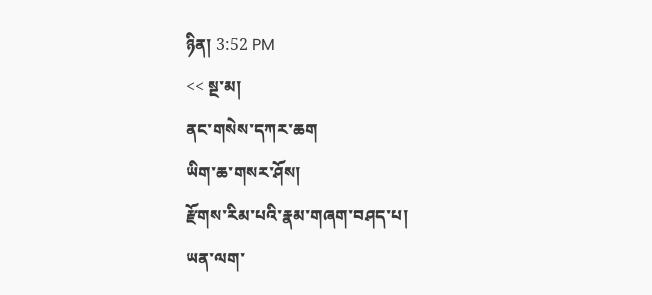ཉིན། 3:52 PM
<< སྔ་མ།
ནང་གསེས་དཀར་ཆག
ཡིག་ཆ་གསར་ཤོས།
རྫོགས་རིམ་པའི་རྣམ་གཞག་བཤད་པ།
ཡན་ལག་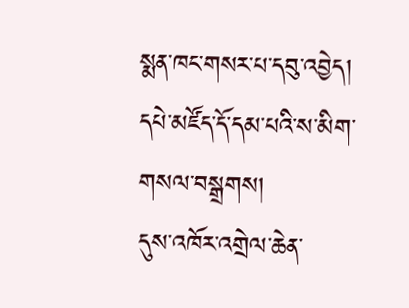སྨན་ཁང་གསར་པ་དབུ་འབྱེད།
དཔེ་མཛོད་དོ་དམ་པའི་ས་མིག་གསལ་བསྒྲགས།
དུས་འཁོར་འགྲེལ་ཆེན་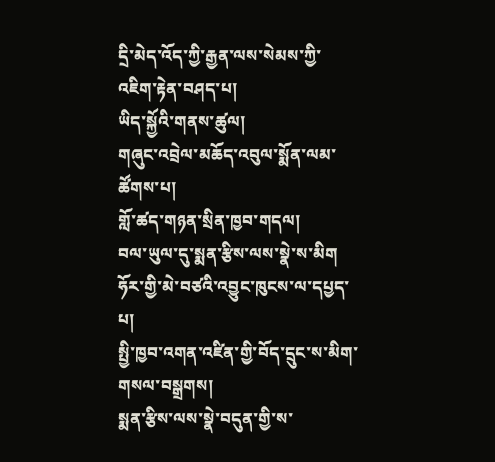དྲི་མེད་འོད་ཀྱི་རྒྱན་ལས་སེམས་ཀྱི་འཇིག་རྟེན་བཤད་པ།
ཡིད་སྐྱོའི་གནས་ཚུལ།
གཞུང་འབྲེལ་མཆོད་འབུལ་སྨོན་ལམ་ཚོགས་པ།
གློ་ཚད་གཉན་སྲིན་ཁྱབ་གདལ།
བལ་ཡུལ་དུ་སྨན་རྩིས་ལས་སྣེ་ས་མིག
ཧོར་གྱི་མེ་བཙའི་འབྱུང་ཁུངས་ལ་དཔྱད་པ།
སྤྱི་ཁྱབ་འགན་འཛིན་གྱི་བོད་དྲུང་ས་མིག་གསལ་བསྒྲགས།
སྨན་རྩིས་ལས་སྣེ་བདུན་གྱི་ས་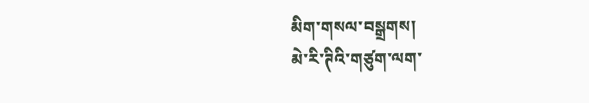མིག་གསལ་བསྒྲགས།
མེ་རི་ཊིའི་གཙུག་ལག་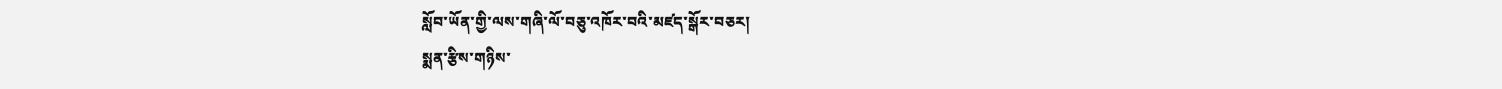སློབ་ཡོན་གྱི་ལས་གཞི་ལོ་བཅུ་འཁོར་བའི་མཛད་སྒོར་བཅར།
སྨན་རྩིས་གཉིས་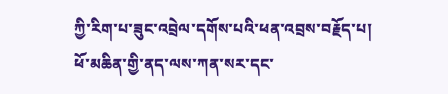ཀྱི་རིག་པ་ཟུང་འབྲེལ་དགོས་པའི་ཕན་འབྲས་བརྗོད་པ།
ཕོ་མཆིན་གྱི་ནད་ལས་ཀན་སར་དང་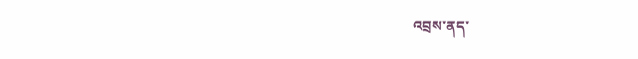འབྲས་ནད་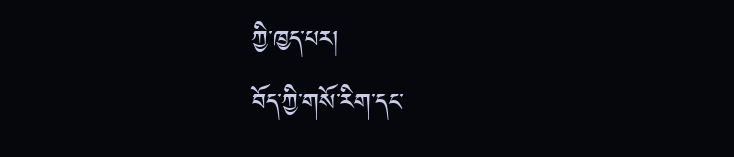ཀྱི་ཁྱད་པར།
བོད་ཀྱི་གསོ་རིག་དང་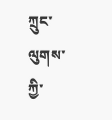ཀྲུང་ལུགས་ཀྱི་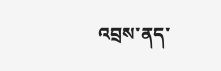འབྲས་ནད་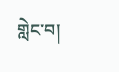གླེང་བ།